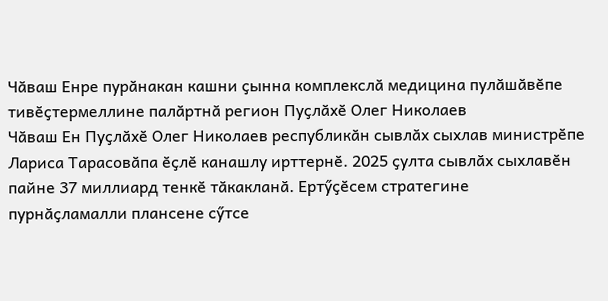Чӑваш Енре пурӑнакан кашни ҫынна комплекслӑ медицина пулӑшӑвӗпе тивӗҫтермеллине палӑртнӑ регион Пуҫлӑхӗ Олег Николаев
Чӑваш Ен Пуҫлӑхӗ Олег Николаев республикӑн сывлӑх сыхлав министрӗпе Лариса Тарасовӑпа ӗҫлӗ канашлу ирттернӗ. 2025 ҫулта сывлӑх сыхлавӗн пайне 37 миллиард тенкӗ тӑкакланӑ. Ертӳҫӗсем стратегине пурнӑҫламалли плансене сӳтсе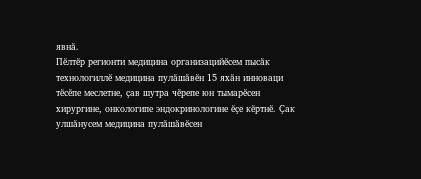явнӑ.
Пӗлтӗр регионти медицина организацийӗсем пысӑк технологиллӗ медицина пулӑшӑвӗн 15 яхӑн инноваци тӗсӗпе меслетне, ҫав шутра чӗрепе юн тымарӗсен хирургине, онкологипе эндокринологине ӗҫе кӗртнӗ. Ҫак улшӑнусем медицина пулӑшӑвӗсен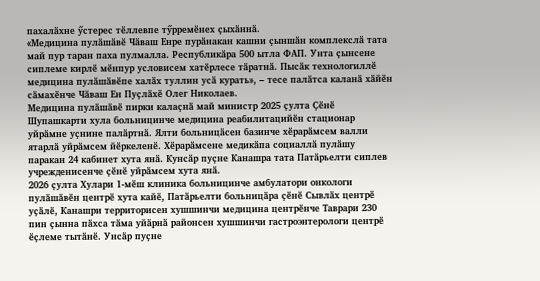пахалӑхне ӳстерес тӗллевпе тӳрремӗнех ҫыхӑннӑ.
«Медицина пулӑшӑвӗ Чӑваш Енре пурӑнакан кашни ҫыншӑн комплекслӑ тата май пур таран паха пулмалла. Республикӑра 500 ытла ФАП. Унта ҫынсене сиплеме кирлӗ мӗнпур условисем хатӗрлесе тӑратнӑ. Пысӑк технологиллӗ медицина пулӑшӑвӗпе халӑх туллин усӑ курать», – тесе палӑтса каланӑ хӑйӗн сӑмахӗнче Чӑваш Ен Пуҫлӑхӗ Олег Николаев.
Медицина пулӑшӑвӗ пирки калаҫнӑ май министр 2025 ҫулта Ҫӗнӗ Шупашкарти хула больницинче медицина реабилитацийӗн стационар уйрӑмне уҫнине палӑртнӑ. Ялти больницӑсен базинче хӗрарӑмсем валли ятарлӑ уйрӑмсем йӗркеленӗ. Хӗрарӑмсене медикӑпа социаллӑ пулӑшу паракан 24 кабинет хута янӑ. Кунсӑр пуҫне Канашра тата Патӑрьелти сиплев учрежденисенче ҫӗнӗ уйрӑмсем хута янӑ.
2026 ҫулта Хулари 1-мӗш клиника больницинче амбулатори онкологи пулӑшӑвӗн центрӗ хута кайӗ, Патӑрьелти больницӑра ҫӗнӗ Сывлӑх центрӗ уҫӑлӗ, Канашри территорисен хушшинчи медицина центрӗнче Таврари 230 пин ҫынна пӑхса тӑма уйӑрнӑ районсен хушшинчи гастроэнтерологи центрӗ ӗҫлеме тытӑнӗ. Унсӑр пуҫне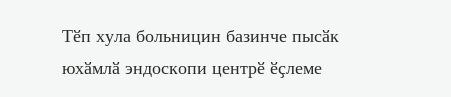Тӗп хула больницин базинче пысӑк юхӑмлӑ эндоскопи центрӗ ӗҫлеме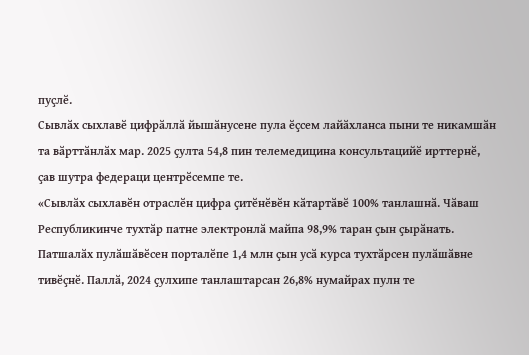пуҫлӗ.
Сывлӑх сыхлавӗ цифрӑллӑ йышӑнусене пула ӗҫсем лайӑхланса пыни те никамшӑн та вӑрттӑнлӑх мар. 2025 ҫулта 54,8 пин телемедицина консультацийӗ ирттернӗ, ҫав шутра федераци центрӗсемпе те.
«Сывлӑх сыхлавӗн отраслӗн цифра ҫитӗнӗвӗн кӑтартӑвӗ 100% танлашнӑ. Чӑваш Республикинче тухтӑр патне электронлӑ майпа 98,9% таран ҫын ҫырӑнать. Патшалӑх пулӑшӑвӗсен порталӗпе 1,4 млн ҫын усӑ курса тухтӑрсен пулӑшӑвне тивӗҫнӗ. Паллӑ, 2024 ҫулхипе танлаштарсан 26,8% нумайрах пулн те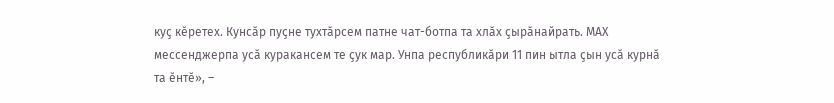куҫ кӗретех. Кунсӑр пуҫне тухтӑрсем патне чат-ботпа та хлӑх ҫырӑнайрать. МАХ мессенджерпа усӑ куракансем те ҫук мар. Унпа республикӑри 11 пин ытла ҫын усӑ курнӑ та ӗнтӗ», –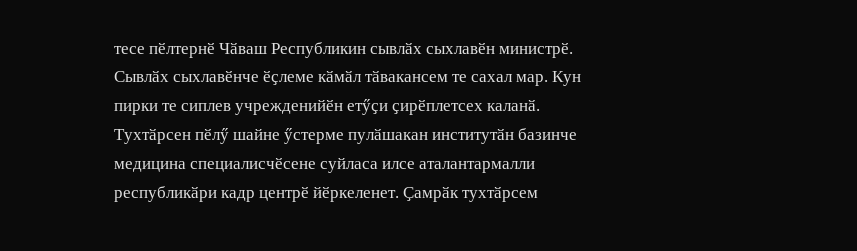тесе пӗлтернӗ Чӑваш Республикин сывлӑх сыхлавӗн министрӗ.
Сывлӑх сыхлавӗнче ӗҫлеме кӑмӑл тӑвакансем те сахал мар. Кун пирки те сиплев учрежденийӗн етӳҫи ҫирӗплетсех каланӑ. Тухтӑрсен пӗлӳ шайне ӳстерме пулӑшакан институтӑн базинче медицина специалисчӗсене суйласа илсе аталантармалли республикӑри кадр центрӗ йӗркеленет. Ҫамрӑк тухтӑрсем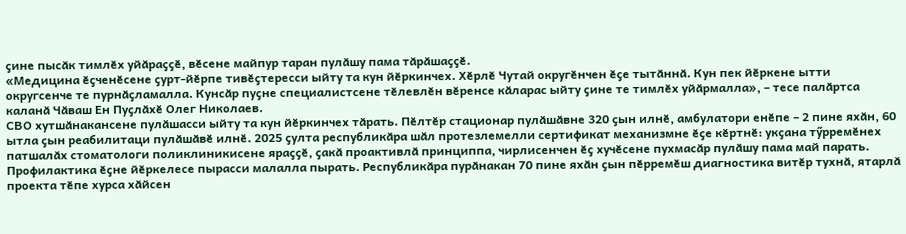ҫине пысӑк тимлӗх уйӑраҫҫӗ, вӗсене майпур таран пулӑшу пама тӑрӑшаҫҫӗ.
«Медицина ӗҫченӗсене ҫурт-йӗрпе тивӗҫтересси ыйту та кун йӗркинчех. Хӗрлӗ Чутай округӗнчен ӗҫе тытӑннӑ. Кун пек йӗркене ытти округсенче те пурнӑҫламалла. Кунсӑр пуҫне специалистсене тӗлевлӗн вӗренсе кӑларас ыйту ҫине те тимлӗх уйӑрмалла», – тесе палӑртса каланӑ Чӑваш Ен Пуҫлӑхӗ Олег Николаев.
СВО хутшӑнакансене пулӑшасси ыйту та кун йӗркинчех тӑрать. Пӗлтӗр стационар пулӑшӑвне 320 ҫын илнӗ, амбулатори енӗпе – 2 пине яхӑн, 60 ытла ҫын реабилитаци пулӑшӑвӗ илнӗ. 2025 ҫулта республикӑра шӑл протезлемелли сертификат механизмне ӗҫе кӗртнӗ: укҫана тӳрремӗнех патшалӑх стоматологи поликлиникисене яраҫҫӗ, ҫакӑ проактивлӑ принциппа, чирлисенчен ӗҫ хучӗсене пухмасӑр пулӑшу пама май парать.
Профилактика ӗҫне йӗркелесе пырасси малалла пырать. Республикӑра пурӑнакан 70 пине яхӑн ҫын пӗрремӗш диагностика витӗр тухнӑ, ятарлӑ проекта тӗпе хурса хӑйсен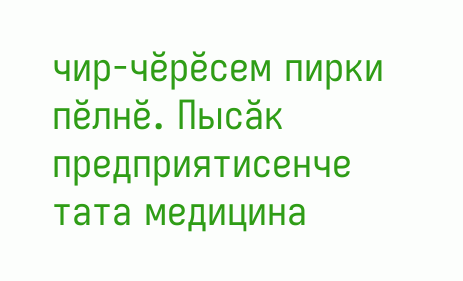чир-чӗрӗсем пирки пӗлнӗ. Пысӑк предприятисенче тата медицина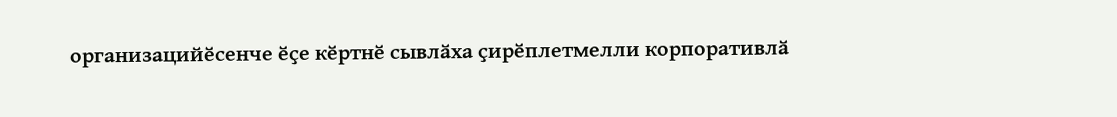организацийӗсенче ӗҫе кӗртнӗ сывлӑха ҫирӗплетмелли корпоративлӑ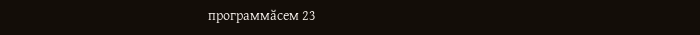программӑсем 23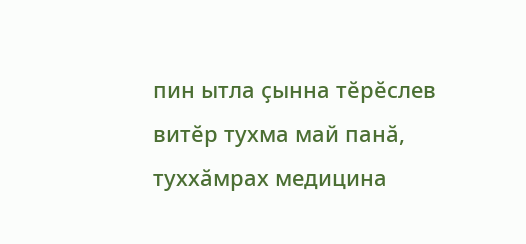пин ытла ҫынна тӗрӗслев витӗр тухма май панӑ, туххӑмрах медицина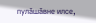пулӑшӑвне илсе,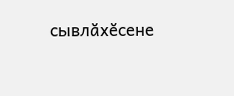сывлӑхӗсене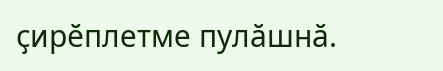ҫирӗплетме пулӑшнӑ.